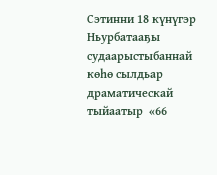Сэтинни 18 күнүгэр Ньурбатааҕы судаарыстыбаннай көһө сылдьар драматическай тыйаатыр  «66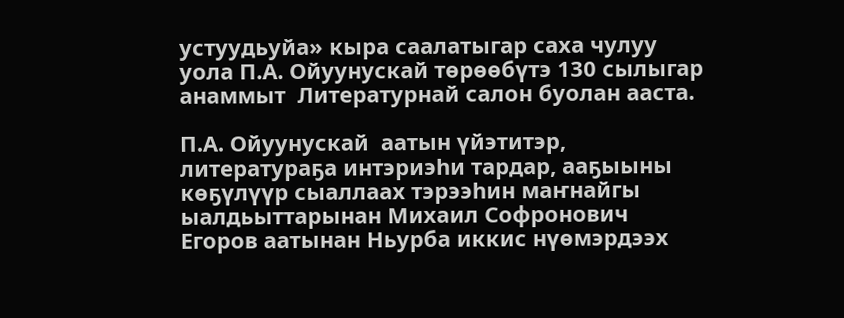устуудьуйа» кыра саалатыгар саха чулуу уола П.А. Ойуунускай төрөөбүтэ 130 сылыгар анаммыт  Литературнай салон буолан ааста.

П.А. Ойуунускай  аатын үйэтитэр, литератураҕа интэриэһи тардар, ааҕыыны көҕүлүүр сыаллаах тэрээһин маҥнайгы ыалдьыттарынан Михаил Софронович Егоров аатынан Ньурба иккис нүөмэрдээх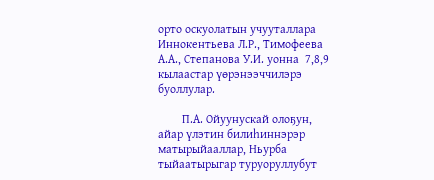орто оскуолатын учууталлара Иннокентьева Л.Р., Тимофеева А.А., Степанова У.И. уонна  7,8,9 кылаастар үөрэнээччилэрэ буоллулар.

        П.А. Ойуунускай олоҕун, айар үлэтин билиһиннэрэр матырыйааллар, Ньурба тыйаатырыгар туруоруллубут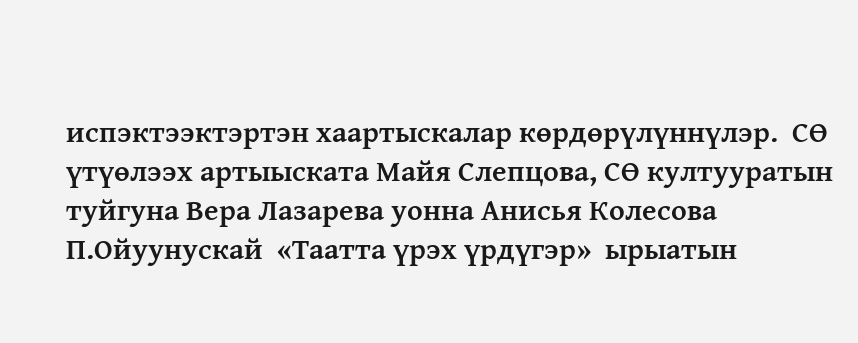испэктээктэртэн хаартыскалар көрдөрүлүннүлэр.  СӨ үтүөлээх артыыската Майя Слепцова, СӨ култууратын туйгуна Вера Лазарева уонна Анисья Колесова П.Ойуунускай  «Таатта үрэх үрдүгэр»  ырыатын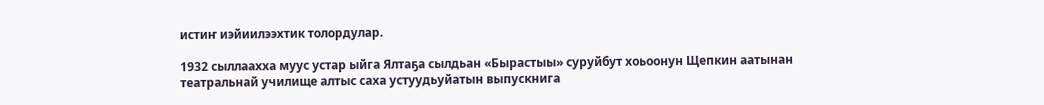истиҥ иэйиилээхтик толордулар.

1932 сыллаахха муус устар ыйга Ялтаҕа сылдьан «Бырастыы» суруйбут хоьоонун Щепкин аатынан театральнай училище алтыс саха устуудьуйатын выпускнига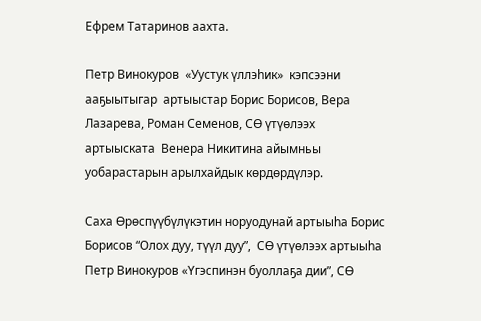Ефрем Татаринов аахта.

Петр Винокуров  «Уустук үллэһик»  кэпсээни ааҕыытыгар  артыыстар Борис Борисов, Вера Лазарева, Роман Семенов, СӨ үтүөлээх артыыската  Венера Никитина айымньы уобарастарын арылхайдык көрдөрдүлэр.

Саха Өрөспүүбүлүкэтин норуодунай артыыһа Борис Борисов “Олох дуу, түүл дуу”,  СӨ үтүөлээх артыыһа Петр Винокуров «Үгэспинэн буоллаҕа дии”, СӨ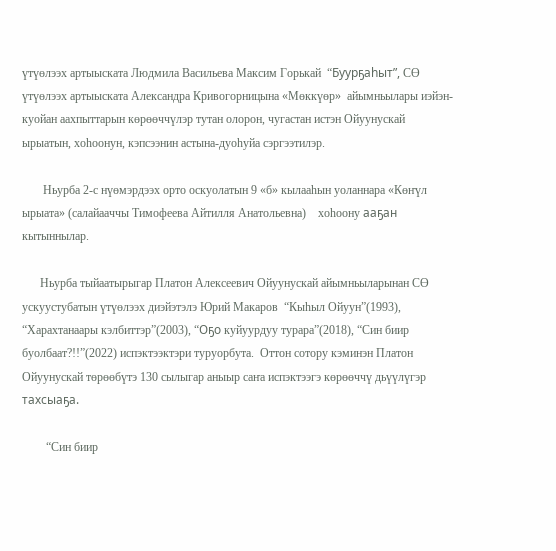үтүөлээх артыыската Людмила Васильева Максим Горькай  “Буурҕаһыт”, СӨ үтүөлээх артыыската Александра Кривогорницына «Мөккүөр»  айымньылары иэйэн-куойан аахпыттарын көрөөччүлэр тутан олорон, чугастан истэн Ойуунускай ырыатын, хоһоонун, кэпсээнин астына-дуоһуйа сэргээтилэр.

       Ньурба 2-с нүөмэрдээх орто оскуолатын 9 «б» кылааһын уоланнара «Көҥүл ырыата» (салайааччы Тимофеева Айтилля Анатольевна)    хоһоону ааҕан  кытыннылар.

      Ньурба тыйаатырыгар Платон Алексеевич Ойуунускай айымньыларынан СӨ ускуустубатын үтүөлээх диэйэтэлэ Юрий Макаров  “Кыһыл Ойуун”(1993), “Харахтанаары кэлбиттэр”(2003), “Оҕо куйуурдуу турара”(2018), “Син биир буолбаат?!!”(2022) испэктээктэри туруорбута.  Оттон сотору кэминэн Платон Ойуунускай төрөөбүтэ 130 сылыгар аныыр саҥа испэктээгэ көрөөччү дьүүлүгэр тахсыаҕа.

        “Син биир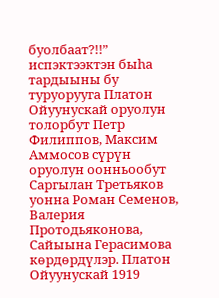буолбаат?!!” испэктээктэн быһа тардыыны бу туруорууга Платон Ойуунускай оруолун толорбут Петр Филиппов, Максим Аммосов сүрүн оруолун оонньообут Саргылан Третьяков уонна Роман Семенов, Валерия Протодьяконова, Сайыына Герасимова көрдөрдүлэр. Платон Ойуунускай 1919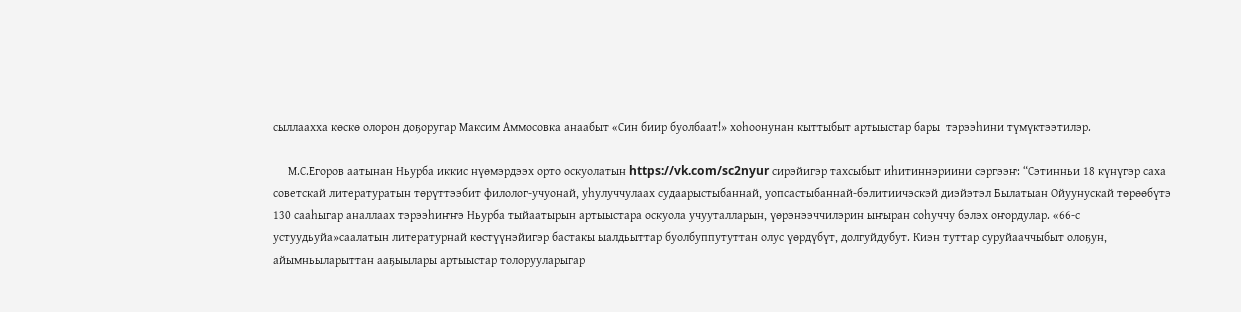сыллаахха көскө олорон доҕоругар Максим Аммосовка анаабыт «Син биир буолбаат!» хоһоонунан кыттыбыт артыыстар бары  тэрээһини түмүктээтилэр.

     М.С.Егоров аатынан Ньурба иккис нүөмэрдээх орто оскуолатын https://vk.com/sc2nyur сирэйигэр тахсыбыт иһитиннэриини сэргээҥ: “Сэтинньи 18 күнүгэр саха советскай литературатын төрүттээбит филолог-учуонай, уһулуччулаах судаарыстыбаннай, уопсастыбаннай-бэлитиичэскэй диэйэтэл Былатыан Ойуунускай төрөөбүтэ 130 сааһыгар аналлаах тэрээһиҥҥэ Ньурба тыйаатырын артыыстара оскуола учууталларын, үөрэнээччилэрин ыҥыран соһуччу бэлэх оҥордулар. «66-с устуудьуйа»саалатын литературнай көстүүнэйигэр бастакы ыалдьыттар буолбуппутуттан олус үөрдүбүт, долгуйдубут. Киэн туттар суруйааччыбыт олоҕун, айымньыларыттан ааҕыылары артыыстар толорууларыгар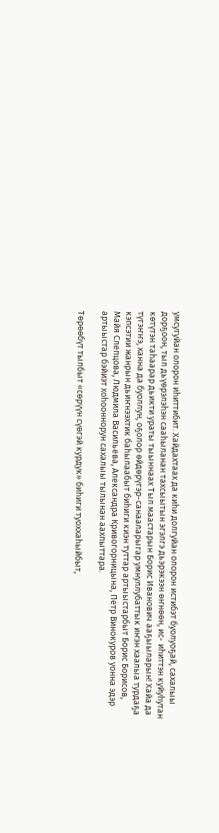умсугуйан олорон иһиттибит. Хайдахтаах да киһи долгуйан олорон истибэт буолуоҕай, сахалыы дорҕоон, тыл дьүөрэлэһэн сааһыланан тахсыытын эгэлгэ дьэрэкээн өҥнөөн, ис- иһиттэн куйуһутан көтүтэн таһаарар дьикти ураты тыыннаах Тыл маастарын Борис Иванович ааҕыыларын! Хайа да түгэҥҥэ, ханна да буоллун, оҕолор өйдөрүгэр-санааларыгар умнуллубаттык иҥэн хаалыа турдаҕа кэпсэтии жанрын дьиҥнээхтик баһылаабыт биһиги киэн туттар артыыстарбыт Борис Борисов, Майя Слепцова, Людмила Васильева, Александра Кривогорницына, Петр Винокуров уонна эдэр артыыстар бэйиэт хоһооннорун сахалыы тылынан аахпыттара.

Төрөөбүт тылбыт «сөрүүн сүөгэй курдук» биһиги туоххаһыйбыт,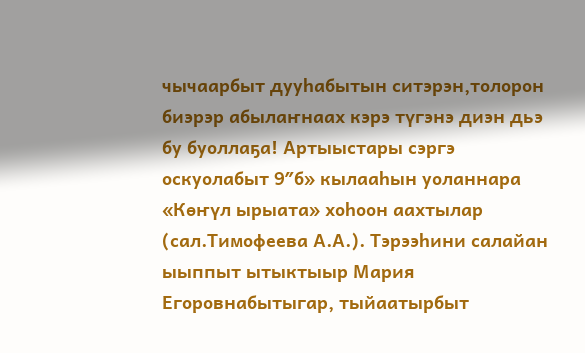чычаарбыт дууһабытын ситэрэн,толорон биэрэр абылаҥнаах кэрэ түгэнэ диэн дьэ бу буоллаҕа! Артыыстары сэргэ оскуолабыт 9″б» кылааһын уоланнара «Көҥүл ырыата» хоһоон аахтылар (сал.Тимофеева А.А.). Тэрээһини салайан ыыппыт ытыктыыр Мария Егоровнабытыгар, тыйаатырбыт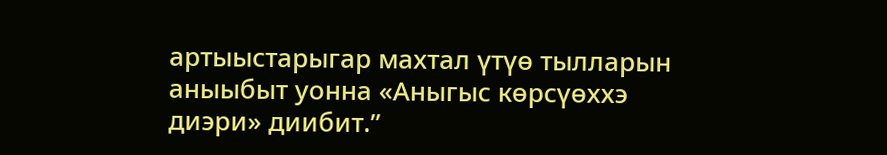артыыстарыгар махтал үтүө тылларын аныыбыт уонна «Аныгыс көрсүөххэ диэри» диибит.”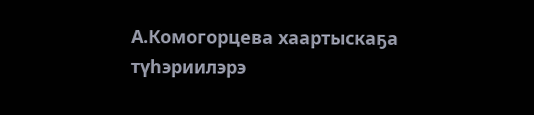А.Комогорцева хаартыскаҕа түһэриилэрэ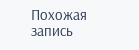Похожая запись